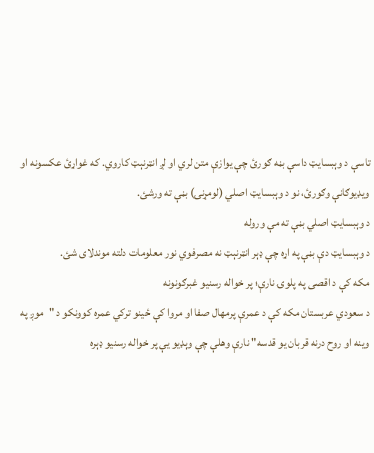تاسې د وېبسایټ داسې بڼه ګورئ چې یوازې متن لري او لږ انټرنېټ کاروي. که غواړئ عکسونه او ویډیوګانې وګورئ، نو د وېبسایټ اصلي (لومړنۍ) بڼې ته ورشئ.
د وېبسایټ اصلي بڼې ته مې وروله
د وېبسایټ دې بڼې په اړه چې ډېر انټرنېټ نه مصرفوي نور معلومات دلته موندلای شئ.
مکه کې د اقصی په پلوۍ نارې؛ پر خواله رسنیو غبرګونونه
د سعودي عربستان مکه کې د عمرې پرمهال صفا او مروا کې ځینو ترکي عمره کوونکو د "موږ په وینه او روح درنه قربان یو قدسه" نارې وهلې چې وېډیو یې پر خواله رسنیو ډېره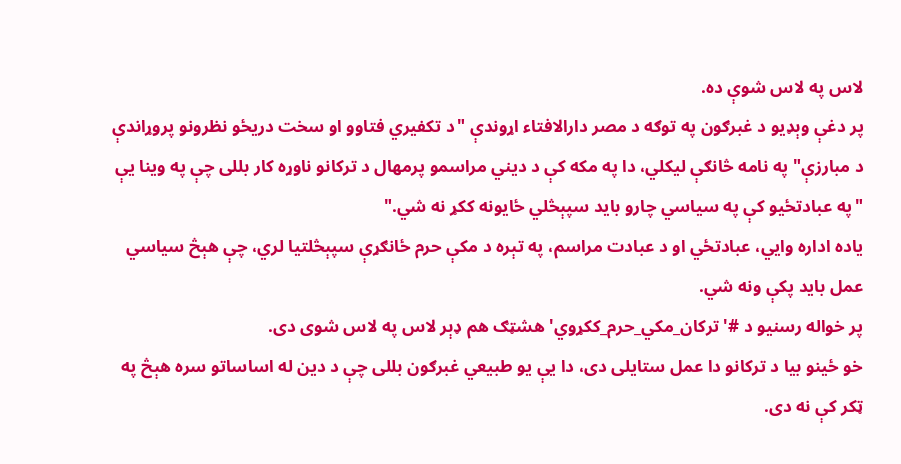لاس په لاس شوې ده.
پر دغې وېډیو د غبرګون په توګه د مصر دارالافتاء اړوندې "د تکفیري فتاوو او سخت دریځو نظرونو پروړاندې د مبارزې" په نامه څانګې لیکلي، دا په مکه کې د دیني مراسمو پرمهال د ترکانو ناوړه کار بللی چې په وینا یې "په عبادتځيو کې په سیاسي چارو باید سپېڅلي ځایونه ککړ نه شي."
یاده اداره وايي، عبادتځي او د عبادت مراسم، په تېره د مکې حرم ځانګړې سپېڅلتیا لري، چې هېڅ سیاسي عمل باید پکې ونه شي.
پر خواله رسنیو د #'ترکان_مکي_حرم_ککړوي' هشټګ هم ډېر لاس په لاس شوی دی.
خو ځینو بیا د ترکانو دا عمل ستایلی دی، دا یې یو طبیعي غبرګون بللی چې د دین له اساساتو سره هېڅ په ټکر کې نه دی.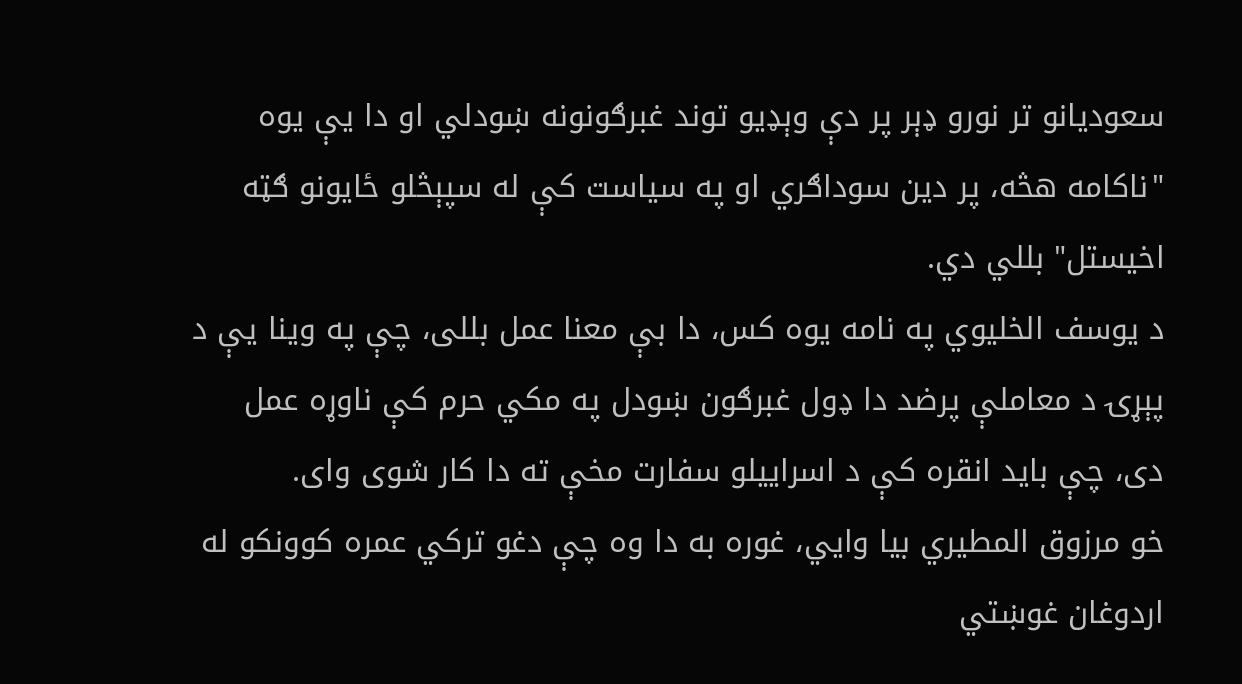سعودیانو تر نورو ډېر پر دې وېډیو توند غبرګونونه ښودلي او دا یې یوه "ناکامه هڅه، پر دین سوداګري او په سیاست کې له سپېڅلو ځایونو ګټه اخیستل" بللي دي.
د یوسف الخلیوي په نامه یوه کس، دا بې معنا عمل بللی، چې په وینا یې د پېړۍ د معاملې پرضد دا ډول غبرګون ښودل په مکي حرم کې ناوړه عمل دی، چې باید انقره کې د اسراییلو سفارت مخې ته دا کار شوی وای.
خو مرزوق المطیري بیا وايي، غوره به دا وه چې دغو ترکي عمره کوونکو له اردوغان غوښتي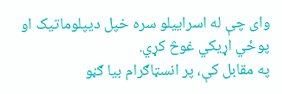وای چې له اسراییلو سره خپل دیپلوماتیک او پوځي اړیکي غوڅ کړي.
په مقابل کې، پر انسټاګرام بیا ګڼو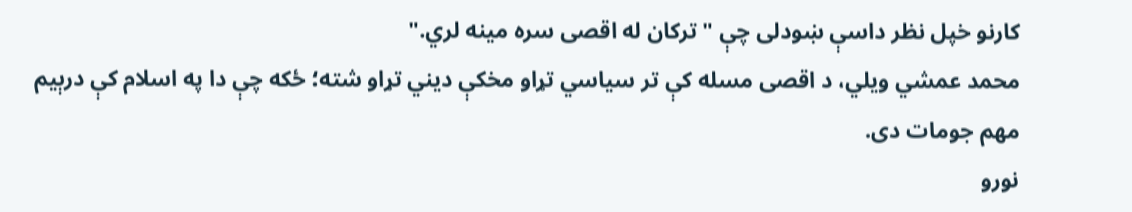کارنو خپل نظر داسې ښودلی چې "ترکان له اقصی سره مینه لري."
محمد عمشي ویلي، د اقصی مسله کې تر سیاسي تړاو مخکې دیني تړاو شته؛ ځکه چې دا په اسلام کې درېیم مهم جومات دی.
نورو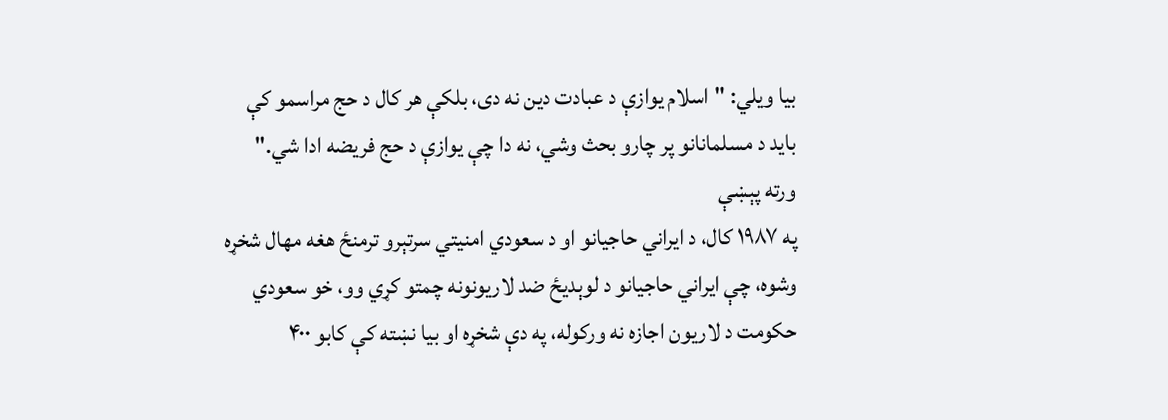بیا ویلي: "اسلام یوازې د عبادت دین نه دی، بلکې هر کال د حج مراسمو کې باید د مسلمانانو پر چارو بحث وشي، نه دا چې یوازې د حج فریضه ادا شي."
ورته پېښې
په ۱۹۸۷ کال، د ایراني حاجیانو او د سعودي امنیتي سرتېرو ترمنځ هغه مهال شخړه وشوه، چې ایراني حاجیانو د لوېدیځ ضد لاریونونه چمتو کړي وو، خو سعودي حکومت د لاریون اجازه نه ورکوله، په دې شخړه او بیا نښته کې کابو ۴۰۰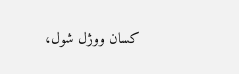کسان ووژل شول،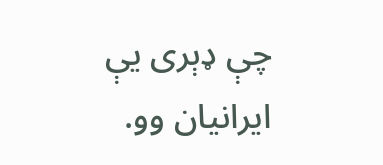چې ډېری یې ایرانیان وو.